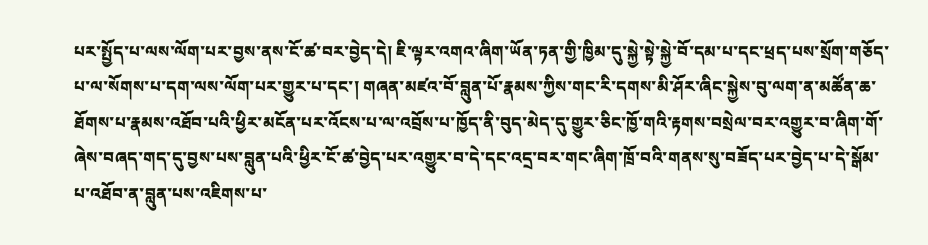པར་སྤྱོད་པ་ལས་ལོག་པར་བྱས་ནས་ངོ་ཚ་བར་བྱེད་དེ། ཇི་ལྟར་འགའ་ཞིག་ཡོན་ཏན་གྱི་ཁྱིམ་དུ་སྐྱེ་སྟེ་སྐྱེ་བོ་དམ་པ་དང་ཕྲད་པས་སྲོག་གཅོད་པ་ལ་སོགས་པ་དག་ལས་ལོག་པར་གྱུར་པ་དང་། གཞན་མཛའ་བོ་བླུན་པོ་རྣམས་ཀྱིས་གང་རི་དགས་མི་ཤོར་ཞིང་སྐྱེས་བུ་ལག་ན་མཚོན་ཆ་ཐོགས་པ་རྣམས་འཐོབ་པའི་ཕྱིར་མངོན་པར་འོངས་པ་ལ་འབྲོས་པ་ཁྱོད་ནི་བུད་མེད་དུ་གྱུར་ཅིང་ཁྱོ་གའི་རྟགས་བསྲེལ་བར་འགྱུར་བ་ཞིག་གོ་ཞེས་བཞད་གད་དུ་བྱས་པས་བླུན་པའི་ཕྱིར་ངོ་ཚ་བྱེད་པར་འགྱུར་བ་དེ་དང་འདྲ་བར་གང་ཞིག་ཁྲོ་བའི་གནས་སུ་བཟོད་པར་བྱེད་པ་དེ་སྒོམ་པ་འཐོབ་ན་བླུན་པས་འཇིགས་པ་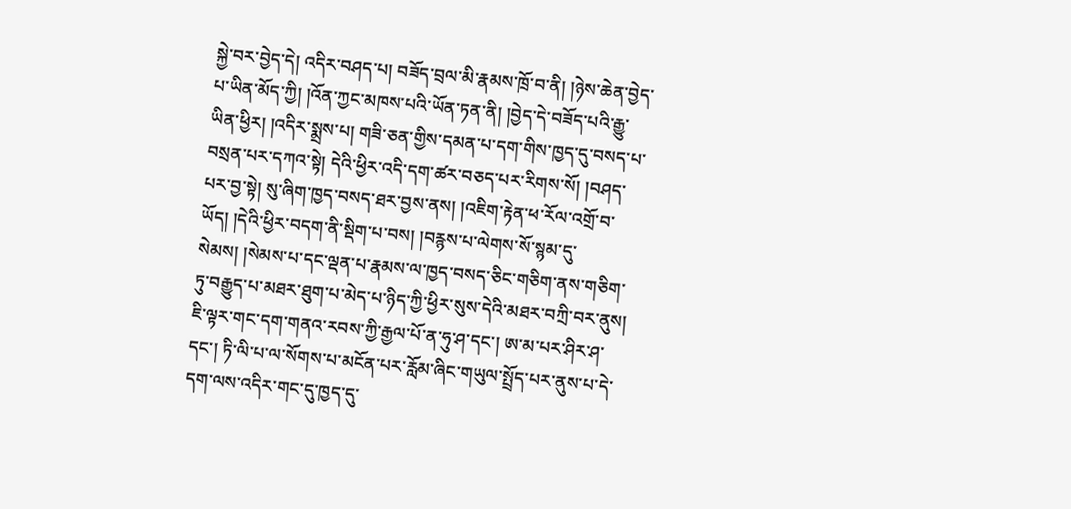སྐྱེ་བར་བྱེད་དེ། འདིར་བཤད་པ། བཟོད་བྲལ་མི་རྣམས་ཁྲོ་བ་ནི། །ཉེས་ཆེན་བྱེད་པ་ཡིན་མོད་ཀྱི། །འོན་ཀྱང་མཁས་པའི་ཡོན་ཏན་ནི། །བྱེད་དེ་བཟོད་པའི་རྒྱུ་ཡིན་ཕྱིར། །འདིར་སྨྲས་པ། གཟི་ཅན་གྱིས་དམན་པ་དག་གིས་ཁྱད་དུ་བསད་པ་བསྲན་པར་དཀའ་སྟེ། དེའི་ཕྱིར་འདི་དག་ཚར་བཅད་པར་རིགས་སོ། །བཤད་པར་བྱ་སྟེ། སུ་ཞིག་ཁྱད་བསད་ཐར་བྱས་ནས། །འཇིག་རྟེན་ཕ་རོལ་འགྲོ་བ་ཡོད། །དེའི་ཕྱིར་བདག་ནི་སྡིག་པ་བས། །བརྙས་པ་ལེགས་སོ་སྙམ་དུ་སེམས། །སེམས་པ་དང་ལྡན་པ་རྣམས་ལ་ཁྱད་བསད་ཅིང་གཅིག་ནས་གཅིག་ཏུ་བརྒྱུད་པ་མཐར་ཐུག་པ་མེད་པ་ཉིད་ཀྱི་ཕྱིར་སུས་དེའི་མཐར་བཀྲི་བར་ནུས། ཇི་ལྟར་གང་དག་གནའ་རབས་ཀྱི་རྒྱལ་པོ་ན་ཧུ་ཤ་དང་། ཨ་མ་པར་ཤིར་ཤ་དང་། ཏི་ལི་པ་ལ་སོགས་པ་མངོན་པར་རློམ་ཞིང་གཡུལ་སྤྲོད་པར་ནུས་པ་དེ་དག་ལས་འདིར་གང་དུ་ཁྱད་དུ་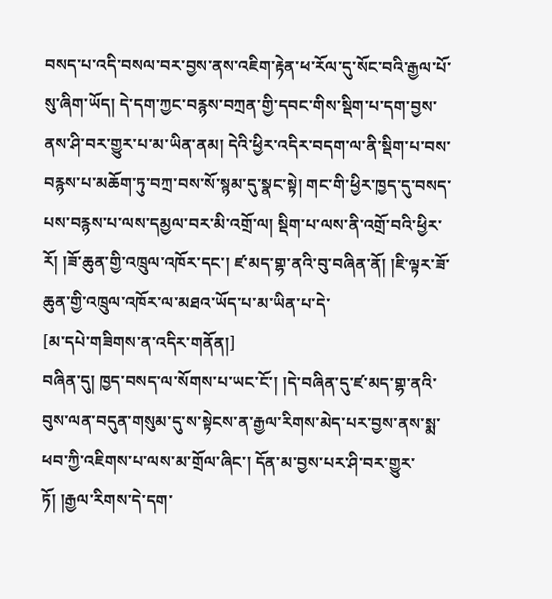བསད་པ་འདི་བསལ་བར་བྱས་ནས་འཇིག་རྟེན་ཕ་རོལ་དུ་སོང་བའི་རྒྱལ་པོ་སུ་ཞིག་ཡོད། དེ་དག་ཀྱང་བརྙས་བཀྲན་གྱི་དབང་གིས་སྡིག་པ་དག་བྱས་ནས་ཤི་བར་གྱུར་པ་མ་ཡིན་ནམ། དེའི་ཕྱིར་འདིར་བདག་ལ་ནི་སྡིག་པ་བས་བརྙས་པ་མཆོག་ཏུ་བཀྲ་བས་སོ་སྙམ་དུ་སྣང་སྟེ། གང་གི་ཕྱིར་ཁྱད་དུ་བསད་པས་བརྙས་པ་ལས་དམྱལ་བར་མི་འགྲོ་ལ། སྡིག་པ་ལས་ནི་འགྲོ་བའི་ཕྱིར་རོ། །ཟོ་ཆུན་གྱི་འཁྲུལ་འཁོར་དང་། ཛ་མད་གྷ་ནའི་བུ་བཞིན་ནོ། །ཇི་ལྟར་ཟོ་ཆུན་གྱི་འཁྲུལ་འཁོར་ལ་མཐའ་ཡོད་པ་མ་ཡིན་པ་དེ་
[མ་དཔེ་གཟིགས་ན་འདིར་གནོན།]
བཞིན་དུ། ཁྱད་བསད་ལ་སོགས་པ་ཡང་ངོ་། །དེ་བཞིན་དུ་ཛ་མད་གྷ་ནའི་བུས་ལན་བདུན་གསུམ་དུ་ས་སྟེངས་ན་རྒྱལ་རིགས་མེད་པར་བྱས་ནས་སྨ་ཕབ་ཀྱི་འཇིགས་པ་ལས་མ་གྲོལ་ཞིང་། དོན་མ་བྱས་པར་ཤི་བར་གྱུར་ཏོ། །རྒྱལ་རིགས་དེ་དག་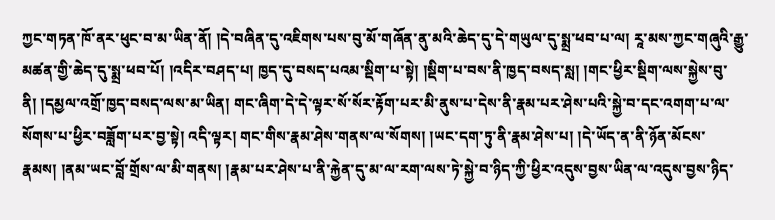ཀྱང་གཏན་ཁོ་ནར་ཕུང་བ་མ་ཡིན་ནོ། །དེ་བཞིན་དུ་འཇིགས་པས་བུ་མོ་གཞོན་ནུ་མའི་ཆེད་དུ་དེ་གཡུལ་དུ་སྨྲ་ཕབ་པ་ལ། རཱ་མས་ཀྱང་གཞུའི་རྒྱུ་མཚན་གྱི་ཆེད་དུ་སྨྲ་ཕབ་པོ། །འདིར་བཤད་པ། ཁྱད་དུ་བསད་པའམ་སྡིག་པ་སྟེ། །སྡིག་པ་བས་ནི་ཁྱད་བསད་སླ། །གང་ཕྱིར་སྡིག་ལས་སྐྱེས་བུ་ནི། །དམྱལ་འགྲོ་ཁྱད་བསད་ལས་མ་ཡིན། གང་ཞིག་དེ་དེ་ལྟར་སོ་སོར་རྟོག་པར་མི་ནུས་པ་དེས་ནི་རྣམ་པར་ཤེས་པའི་སྐྱེ་བ་དང་འགག་པ་ལ་སོགས་པ་ཕྱིར་བཟློག་པར་བྱ་སྟེ། འདི་ལྟར། གང་གིས་རྣམ་ཤེས་གནས་ལ་སོགས། །ཡང་དག་ཏུ་ནི་རྣམ་ཤེས་པ། །དེ་ཡོད་ན་ནི་ཉོན་མོངས་རྣམས། །ནམ་ཡང་བློ་གྲོས་ལ་མི་གནས། །རྣམ་པར་ཤེས་པ་ནི་རྐྱེན་དུ་མ་ལ་རག་ལས་ཏེ་སྐྱེ་བ་ཉིད་ཀྱི་ཕྱིར་འདུས་བྱས་ཡིན་ལ་འདུས་བྱས་ཉིད་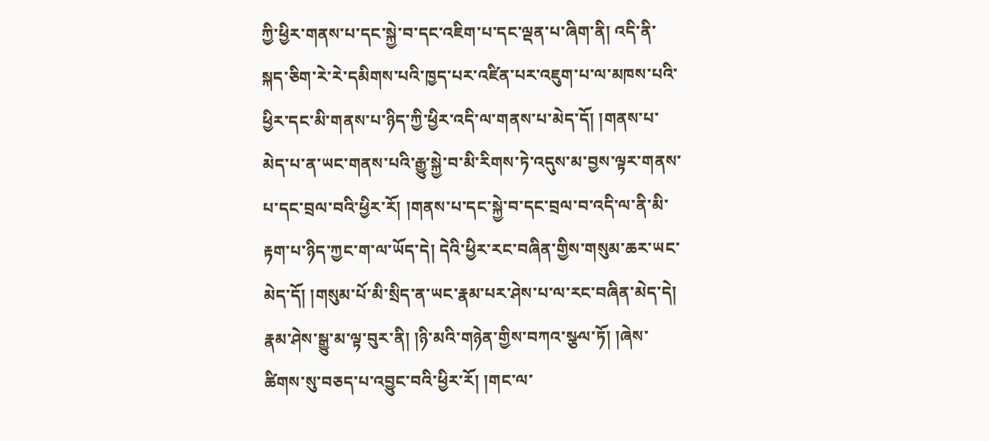ཀྱི་ཕྱིར་གནས་པ་དང་སྐྱེ་བ་དང་འཇིག་པ་དང་ལྡན་པ་ཞིག་ནི། འདི་ནི་སྐད་ཅིག་རེ་རེ་དམིགས་པའི་ཁྱད་པར་འཛིན་པར་འཇུག་པ་ལ་མཁས་པའི་ཕྱིར་དང་མི་གནས་པ་ཉིད་ཀྱི་ཕྱིར་འདི་ལ་གནས་པ་མེད་དོ། །གནས་པ་མེད་པ་ན་ཡང་གནས་པའི་རྒྱུ་སྐྱེ་བ་མི་རིགས་ཏེ་འདུས་མ་བྱས་ལྟར་གནས་པ་དང་བྲལ་བའི་ཕྱིར་རོ། །གནས་པ་དང་སྐྱེ་བ་དང་བྲལ་བ་འདི་ལ་ནི་མི་རྟག་པ་ཉིད་ཀྱང་ག་ལ་ཡོད་དེ། དེའི་ཕྱིར་རང་བཞིན་གྱིས་གསུམ་ཆར་ཡང་མེད་དོ། །གསུམ་པོ་མི་སྲིད་ན་ཡང་རྣམ་པར་ཤེས་པ་ལ་རང་བཞིན་མེད་དེ། རྣམ་ཤེས་སྒྱུ་མ་ལྟ་བུར་ནི། །ཉི་མའི་གཉེན་གྱིས་བཀའ་སྩལ་ཏོ། །ཞེས་ཚིགས་སུ་བཅད་པ་འབྱུང་བའི་ཕྱིར་རོ། །གང་ལ་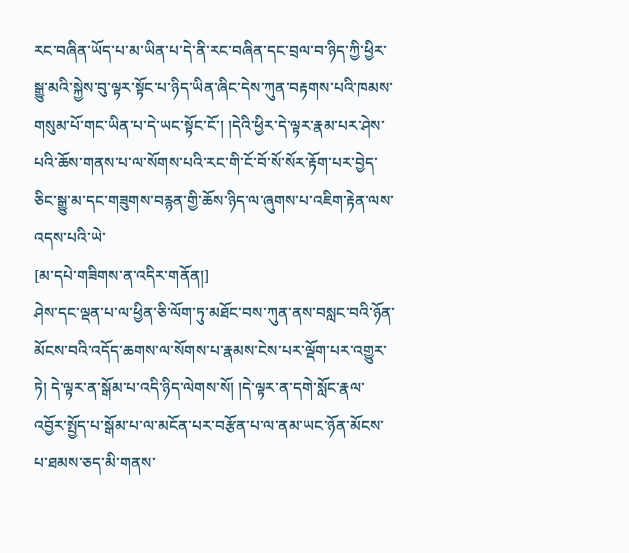རང་བཞིན་ཡོད་པ་མ་ཡིན་པ་དེ་ནི་རང་བཞིན་དང་བྲལ་བ་ཉིད་ཀྱི་ཕྱིར་སྒྱུ་མའི་སྐྱེས་བུ་ལྟར་སྟོང་པ་ཉིད་ཡིན་ཞིང་དེས་ཀུན་བརྟགས་པའི་ཁམས་གསུམ་པོ་གང་ཡིན་པ་དེ་ཡང་སྟོང་ངོ་། །དེའི་ཕྱིར་དེ་ལྟར་རྣམ་པར་ཤེས་པའི་ཆོས་གནས་པ་ལ་སོགས་པའི་རང་གི་ངོ་བོ་སོ་སོར་རྟོག་པར་བྱེད་ཅིང་སྒྱུ་མ་དང་གཟུགས་བརྙན་གྱི་ཆོས་ཉིད་ལ་ཞུགས་པ་འཇིག་རྟེན་ལས་འདས་པའི་ཡེ་
[མ་དཔེ་གཟིགས་ན་འདིར་གནོན།]
ཤེས་དང་ལྡན་པ་ལ་ཕྱིན་ཅི་ལོག་ཏུ་མཐོང་བས་ཀུན་ནས་བསླང་བའི་ཉོན་མོངས་བའི་འདོད་ཆགས་ལ་སོགས་པ་རྣམས་ངེས་པར་ལྡོག་པར་འགྱུར་ཏེ། དེ་ལྟར་ན་སྒོམ་པ་འདི་ཉིད་ལེགས་སོ། །དེ་ལྟར་ན་དགེ་སློང་རྣལ་འབྱོར་སྤྱོད་པ་སྒོམ་པ་ལ་མངོན་པར་བརྩོན་པ་ལ་ནམ་ཡང་ཉོན་མོངས་པ་ཐམས་ཅད་མི་གནས་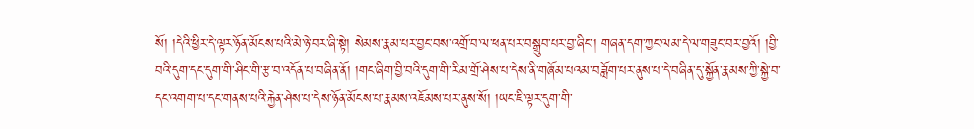སོ། །དེའི་ཕྱིར་དེ་ལྟར་ཉོན་མོངས་པའི་མེ་ཉེ་བར་ཞི་སྟེ། སེམས་རྣམ་པར་བྱང་བས་འགྲོ་བ་ལ་ཕན་པར་བསྒྲུབ་པར་བྱ་ཞིང་། གཞན་དག་ཀྱང་ལམ་དེ་ལ་གཟུང་བར་བྱའོ། །བྱི་བའི་དུག་དང་དུག་གི་ཤིང་གི་རྩ་བ་འདོན་པ་བཞིན་ནོ། །གང་ཞིག་བྱི་བའི་དུག་གི་རིམ་གྲོ་ཤེས་པ་དེས་ནི་གཞོམ་པའམ་བཟློག་པར་ནུས་པ་དེ་བཞིན་དུ་སྐྱོན་རྣམས་ཀྱི་སྐྱེ་བ་དང་འགག་པ་དང་གནས་པའི་རྐྱེན་ཤེས་པ་དེས་ཉོན་མོངས་པ་རྣམས་འཇོམས་པར་ནུས་སོ། །ཡང་ཇི་ལྟར་དུག་གི་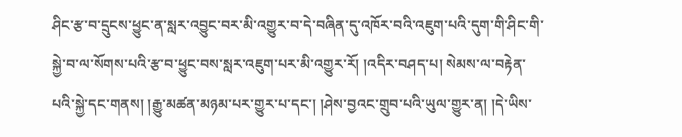ཤིང་རྩ་བ་དྲུངས་ཕྱུང་ན་སླར་འབྱུང་བར་མི་འགྱུར་བ་དེ་བཞིན་དུ་འཁོར་བའི་འཇུག་པའི་དུག་གི་ཤིང་གི་སྐྱེ་བ་ལ་སོགས་པའི་རྩ་བ་ཕྱུང་བས་སླར་འཇུག་པར་མི་འགྱུར་རོ། །འདིར་བཤད་པ། སེམས་ལ་བརྟེན་པའི་སྐྱེ་དང་གནས། །རྒྱུ་མཚན་མཉམ་པར་གྱུར་པ་དང་། །ཤེས་བྱའང་གྲུབ་པའི་ཡུལ་གྱུར་ན། །དེ་ཡིས་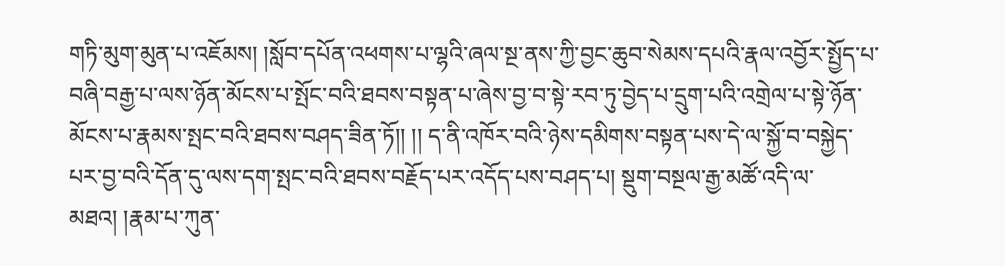གཏི་མུག་མུན་པ་འཇོམས། །སློབ་དཔོན་འཕགས་པ་ལྷའི་ཞལ་སྔ་ནས་ཀྱི་བྱང་ཆུབ་སེམས་དཔའི་རྣལ་འབྱོར་སྤྱོད་པ་བཞི་བརྒྱ་པ་ལས་ཉོན་མོངས་པ་སྤོང་བའི་ཐབས་བསྟན་པ་ཞེས་བྱ་བ་སྟེ་རབ་ཏུ་བྱེད་པ་དྲུག་པའི་འགྲེལ་པ་སྟེ་ཉོན་མོངས་པ་རྣམས་སྤང་བའི་ཐབས་བཤད་ཟིན་ཏོ།། །། ད་ནི་འཁོར་བའི་ཉེས་དམིགས་བསྟན་པས་དེ་ལ་སྐྱོ་བ་བསྐྱེད་པར་བྱ་བའི་དོན་དུ་ལས་དག་སྤང་བའི་ཐབས་བརྗོད་པར་འདོད་པས་བཤད་པ། སྡུག་བསྔལ་རྒྱ་མཚོ་འདི་ལ་མཐའ། །རྣམ་པ་ཀུན་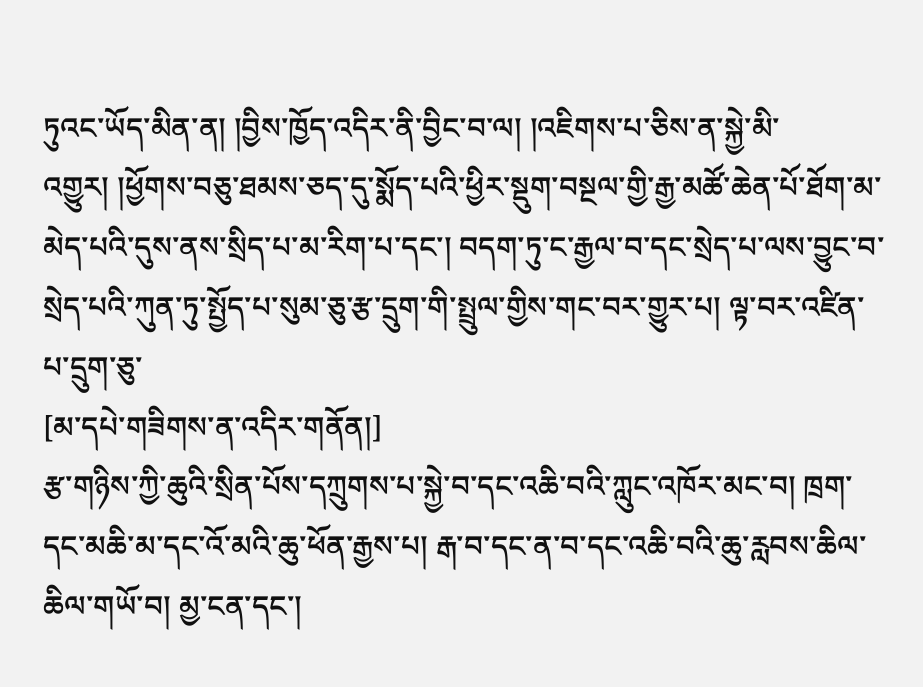ཏུའང་ཡོད་མིན་ན། །བྱིས་ཁྱོད་འདིར་ནི་བྱིང་བ་ལ། །འཇིགས་པ་ཅིས་ན་སྐྱེ་མི་འགྱུར། །ཕྱོགས་བཅུ་ཐམས་ཅད་དུ་སྨོད་པའི་ཕྱིར་སྡུག་བསྔལ་གྱི་རྒྱ་མཚོ་ཆེན་པོ་ཐོག་མ་མེད་པའི་དུས་ནས་སྲིད་པ་མ་རིག་པ་དང་། བདག་ཏུ་ང་རྒྱལ་བ་དང་སྲེད་པ་ལས་བྱུང་བ་སྲེད་པའི་ཀུན་ཏུ་སྤྱོད་པ་སུམ་ཅུ་རྩ་དྲུག་གི་སྤྲུལ་གྱིས་གང་བར་གྱུར་པ། ལྟ་བར་འཛིན་པ་དྲུག་ཅུ་
[མ་དཔེ་གཟིགས་ན་འདིར་གནོན།]
རྩ་གཉིས་ཀྱི་ཆུའི་སྲིན་པོས་དཀྲུགས་པ་སྐྱེ་བ་དང་འཆི་བའི་ཀླུང་འཁོར་མང་བ། ཁྲག་དང་མཆི་མ་དང་འོ་མའི་ཆུ་ཕོན་རྒྱས་པ། རྒ་བ་དང་ན་བ་དང་འཆི་བའི་ཆུ་རླབས་ཆིལ་ཆིལ་གཡོ་བ། མྱ་ངན་དང་།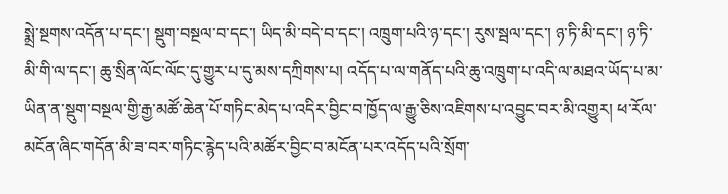སྨྲེ་སྔགས་འདོན་པ་དང་། སྡུག་བསྔལ་བ་དང་། ཡིད་མི་བདེ་བ་དང་། འཁྲུག་པའི་ཉ་དང་། རུས་སྦལ་དང་། ཉ་ཏི་མི་དང་། ཉ་ཏི་མི་གི་ལ་དང་། ཆུ་སྲིན་ལོང་ལོང་དུ་གྱུར་པ་དུ་མས་དཀྲིགས་པ། འདོད་པ་ལ་གནོད་པའི་ཆུ་འཁྲུག་པ་འདི་ལ་མཐའ་ཡོད་པ་མ་ཡིན་ན་སྡུག་བསྔལ་གྱི་རྒྱ་མཚོ་ཆེན་པོ་གཏིང་མེད་པ་འདིར་བྱིང་བ་ཁྱོད་ལ་རྒྱུ་ཅིས་འཇིགས་པ་འབྱུང་བར་མི་འགྱུར། ཕ་རོལ་མངོན་ཞིང་གདོན་མི་ཟ་བར་གཏིང་རྙེད་པའི་མཚོར་བྱིང་བ་མངོན་པར་འདོད་པའི་སྲོག་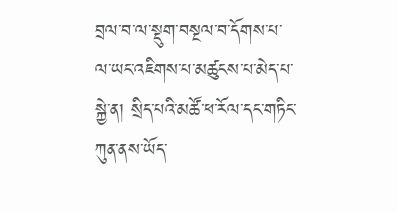བྲལ་བ་ལ་སྡུག་བསྔལ་བ་དོགས་པ་ལ་ཡང་འཇིགས་པ་མཚུངས་པ་མེད་པ་སྐྱེ་ན། སྲིད་པའི་མཚོ་ཕ་རོལ་དང་གཏིང་ཀུན་ནས་ཡོད་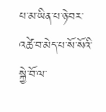པ་མ་ཡིན་པ་ཉེ་བར་འཚེ་བ་མེད་པ་སོ་སོའི་སྐྱེ་བོ་ལ་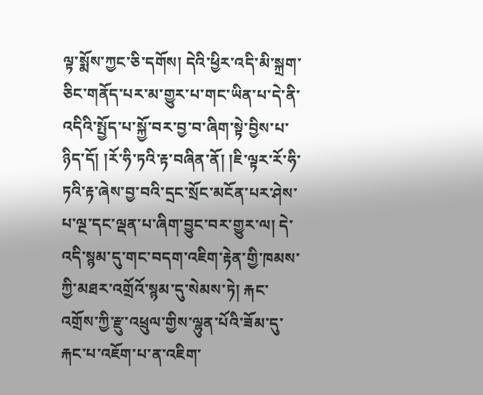ལྟ་སྨོས་ཀྱང་ཅི་དགོས། དེའི་ཕྱིར་འདི་མི་སྐྲག་ཅིང་གནོད་པར་མ་གྱུར་པ་གང་ཡིན་པ་དེ་ནི་འདིའི་སྤྱོད་པ་སྐྱོ་བར་བྱ་བ་ཞིག་སྟེ་བྱིས་པ་ཉིད་དོ། །རོ་ཧི་ཏའི་རྟ་བཞིན་ནོ། །ཇི་ལྟར་རོ་ཧི་ཏའི་རྟ་ཞེས་བྱ་བའི་དྲང་སྲོང་མངོན་པར་ཤེས་པ་ལྔ་དང་ལྡན་པ་ཞིག་བྱུང་བར་གྱུར་ལ། དེ་འདི་སྙམ་དུ་གང་བདག་འཇིག་རྟེན་གྱི་ཁམས་ཀྱི་མཐར་འགྲོའོ་སྙམ་དུ་སེམས་ཏེ། རྐང་འགྲོས་ཀྱི་རྫུ་འཕྲུལ་གྱིས་ལྷུན་པོའི་ཟོམ་དུ་རྐང་པ་འཇོག་པ་ན་འཇིག་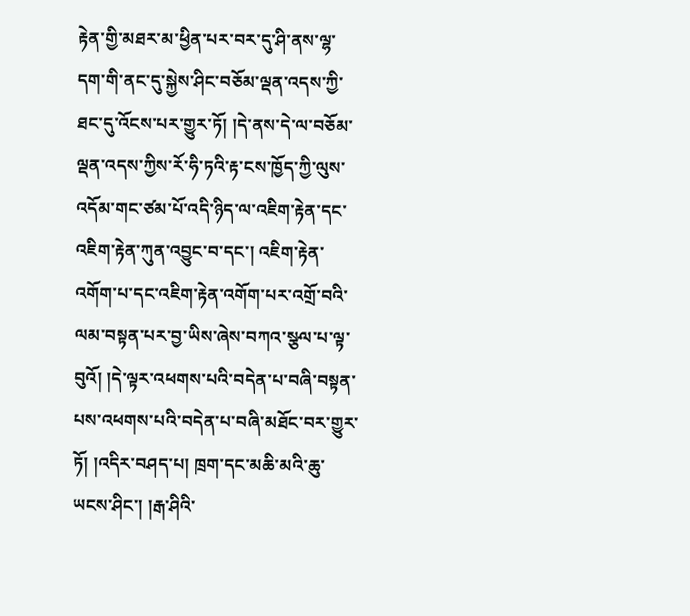རྟེན་གྱི་མཐར་མ་ཕྱིན་པར་བར་དུ་ཤི་ནས་ལྷ་དག་གི་ནང་དུ་སྐྱེས་ཤིང་བཅོམ་ལྡན་འདས་ཀྱི་ཐང་དུ་འོངས་པར་གྱུར་ཏོ། །དེ་ནས་དེ་ལ་བཅོམ་ལྡན་འདས་ཀྱིས་རོ་ཧི་ཏའི་རྟ་ངས་ཁྱོད་ཀྱི་ལུས་འདོམ་གང་ཙམ་པོ་འདི་ཉིད་ལ་འཇིག་རྟེན་དང་འཇིག་རྟེན་ཀུན་འབྱུང་བ་དང་། འཇིག་རྟེན་འགོག་པ་དང་འཇིག་རྟེན་འགོག་པར་འགྲོ་བའི་ལམ་བསྟན་པར་བྱ་ཡིས་ཞེས་བཀའ་སྩལ་པ་ལྟ་བུའོ། །དེ་ལྟར་འཕགས་པའི་བདེན་པ་བཞི་བསྟན་པས་འཕགས་པའི་བདེན་པ་བཞི་མཐོང་བར་གྱུར་ཏོ། །འདིར་བཤད་པ། ཁྲག་དང་མཆི་མའི་ཆུ་ཡངས་ཤིང་། །རྒ་ཤིའི་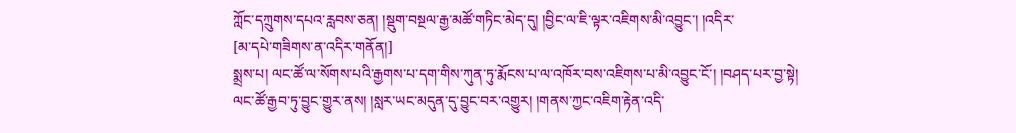ཀློང་དཀྲུགས་དཔའ་རླབས་ཅན། །སྡུག་བསྔལ་རྒྱ་མཚོ་གཏིང་མེད་དུ། །བྱིང་ལ་ཇི་ལྟར་འཇིགས་མི་འབྱུང་། །འདིར་
[མ་དཔེ་གཟིགས་ན་འདིར་གནོན།]
སྨྲས་པ། ལང་ཚོ་ལ་སོགས་པའི་རྒྱགས་པ་དག་གིས་ཀུན་ཏུ་རྨོངས་པ་ལ་འཁོར་བས་འཇིགས་པ་མི་འབྱུང་ངོ་། །བཤད་པར་བྱ་སྟེ། ལང་ཚོ་རྒྱབ་ཏུ་བྱུང་གྱུར་ནས། །སླར་ཡང་མདུན་དུ་བྱུང་བར་འགྱུར། །གནས་ཀྱང་འཇིག་རྟེན་འདི་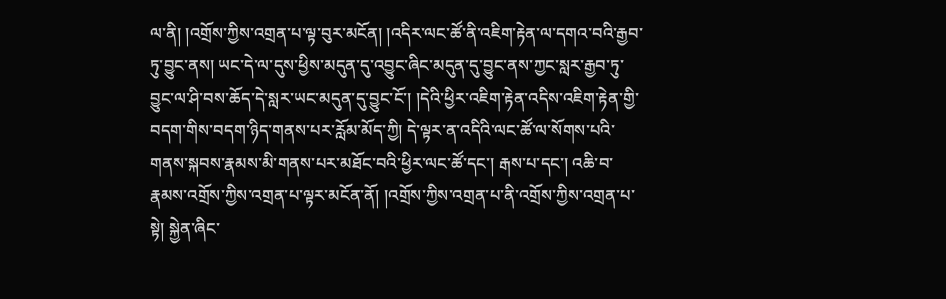ལ་ནི། །འགྲོས་ཀྱིས་འགྲན་པ་ལྟ་བུར་མངོན། །འདིར་ལང་ཚོ་ནི་འཇིག་རྟེན་ལ་དགའ་བའི་རྒྱབ་ཏུ་བྱུང་ནས། ཡང་དེ་ལ་དུས་ཕྱིས་མདུན་དུ་འབྱུང་ཞིང་མདུན་དུ་བྱུང་ནས་ཀྱང་སླར་རྒྱབ་ཏུ་བྱུང་ལ་ཤི་བས་ཆོད་དེ་སླར་ཡང་མདུན་དུ་བྱུང་ངོ་། །དེའི་ཕྱིར་འཇིག་རྟེན་འདིས་འཇིག་རྟེན་གྱི་བདག་གིས་བདག་ཉིད་གནས་པར་རློམ་མོད་ཀྱི། དེ་ལྟར་ན་འདིའི་ལང་ཚོ་ལ་སོགས་པའི་གནས་སྐབས་རྣམས་མི་གནས་པར་མཐོང་བའི་ཕྱིར་ལང་ཚོ་དང་། རྒས་པ་དང་། འཆི་བ་རྣམས་འགྲོས་ཀྱིས་འགྲན་པ་ལྟར་མངོན་ནོ། །འགྲོས་ཀྱིས་འགྲན་པ་ནི་འགྲོས་ཀྱིས་འགྲན་པ་སྟེ། སྐྱེན་ཞིང་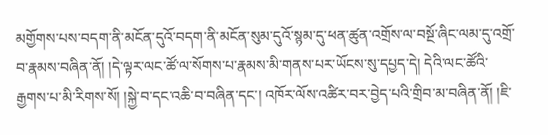མགྱོགས་པས་བདག་ནི་མངོན་དུའོ་བདག་ནི་མངོན་སུམ་དུའོ་སྙམ་དུ་ཕན་ཚུན་འགྲོས་ལ་བསྔོ་ཞིང་ལམ་དུ་འགྲོ་བ་རྣམས་བཞིན་ནོ། །དེ་ལྟར་ལང་ཚོ་ལ་སོགས་པ་རྣམས་མི་གནས་པར་ཡོངས་སུ་དཔྱད་དེ། དེའི་ལང་ཚོའི་རྒྱགས་པ་མི་རིགས་སོ། །སྐྱེ་བ་དང་འཆི་བ་བཞིན་དང་། འཁོར་ལོས་འཚིར་བར་བྱེད་པའི་གྲིབ་མ་བཞིན་ནོ། །ཇི་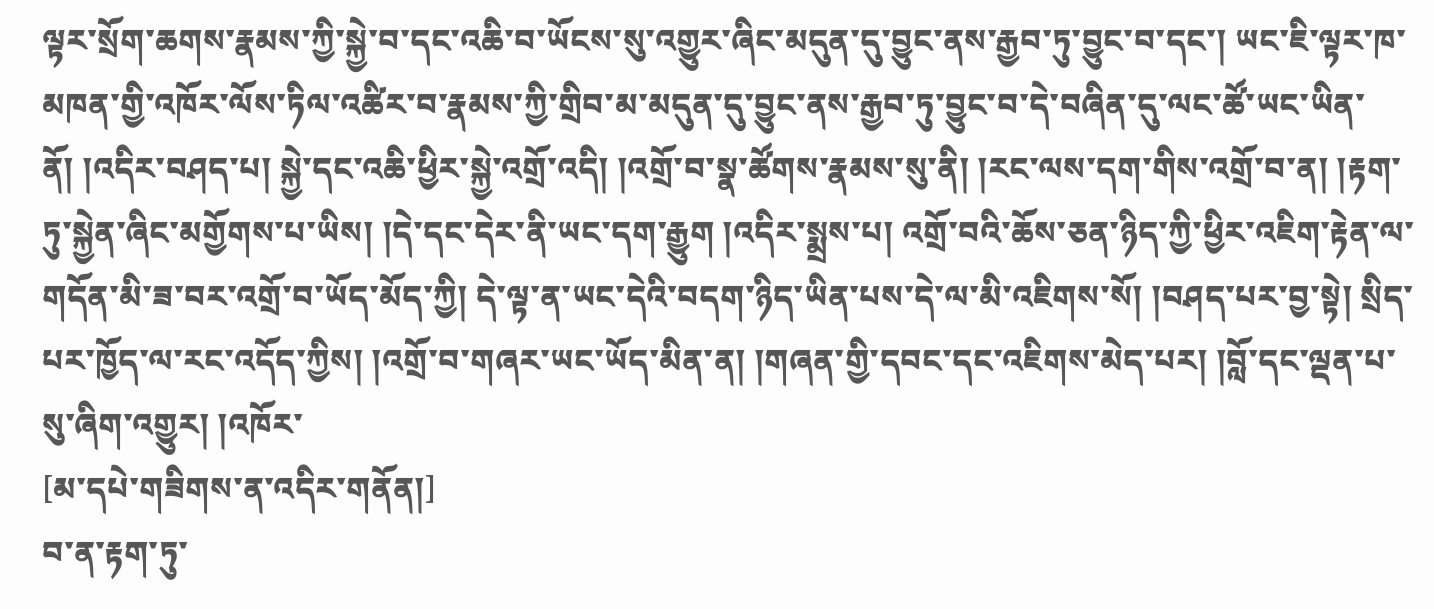ལྟར་སྲོག་ཆགས་རྣམས་ཀྱི་སྐྱེ་བ་དང་འཆི་བ་ཡོངས་སུ་འགྱུར་ཞིང་མདུན་དུ་བྱུང་ནས་རྒྱབ་ཏུ་བྱུང་བ་དང་། ཡང་ཇི་ལྟར་ཁ་མཁན་གྱི་འཁོར་ལོས་ཏིལ་འཚིར་བ་རྣམས་ཀྱི་གྲིབ་མ་མདུན་དུ་བྱུང་ནས་རྒྱབ་ཏུ་བྱུང་བ་དེ་བཞིན་དུ་ལང་ཚོ་ཡང་ཡིན་ནོ། །འདིར་བཤད་པ། སྐྱེ་དང་འཆི་ཕྱིར་སྐྱེ་འགྲོ་འདི། །འགྲོ་བ་སྣ་ཚོགས་རྣམས་སུ་ནི། །རང་ལས་དག་གིས་འགྲོ་བ་ན། །རྟག་ཏུ་སྐྱེན་ཞིང་མགྱོགས་པ་ཡིས། །དེ་དང་དེར་ནི་ཡང་དག་རྒྱུག །འདིར་སྨྲས་པ། འགྲོ་བའི་ཆོས་ཅན་ཉིད་ཀྱི་ཕྱིར་འཇིག་རྟེན་ལ་གདོན་མི་ཟ་བར་འགྲོ་བ་ཡོད་མོད་ཀྱི། དེ་ལྟ་ན་ཡང་དེའི་བདག་ཉིད་ཡིན་པས་དེ་ལ་མི་འཇིགས་སོ། །བཤད་པར་བྱ་སྟེ། སྲིད་པར་ཁྱོད་ལ་རང་འདོད་ཀྱིས། །འགྲོ་བ་གཞར་ཡང་ཡོད་མིན་ན། །གཞན་གྱི་དབང་དང་འཇིགས་མེད་པར། །བློ་དང་ལྡན་པ་སུ་ཞིག་འགྱུར། །འཁོར་
[མ་དཔེ་གཟིགས་ན་འདིར་གནོན།]
བ་ན་རྟག་ཏུ་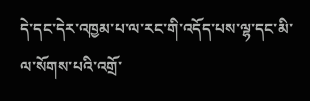དེ་དང་དེར་འཁྱམ་པ་ལ་རང་གི་འདོད་པས་ལྷ་དང་མི་ལ་སོགས་པའི་འགྲོ་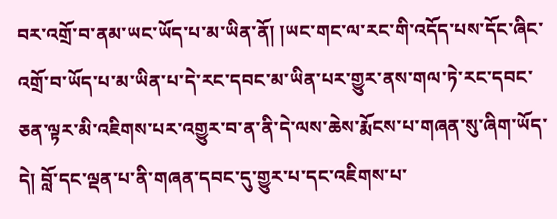བར་འགྲོ་བ་ནམ་ཡང་ཡོད་པ་མ་ཡིན་ནོ། །ཡང་གང་ལ་རང་གི་འདོད་པས་དོང་ཞིང་འགྲོ་བ་ཡོད་པ་མ་ཡིན་པ་དེ་རང་དབང་མ་ཡིན་པར་གྱུར་ནས་གལ་ཏེ་རང་དབང་ཅན་ལྟར་མི་འཇིགས་པར་འགྱུར་བ་ན་ནི་དེ་ལས་ཆེས་རྨོངས་པ་གཞན་སུ་ཞིག་ཡོད་དེ། བློ་དང་ལྡན་པ་ནི་གཞན་དབང་དུ་གྱུར་པ་དང་འཇིགས་པ་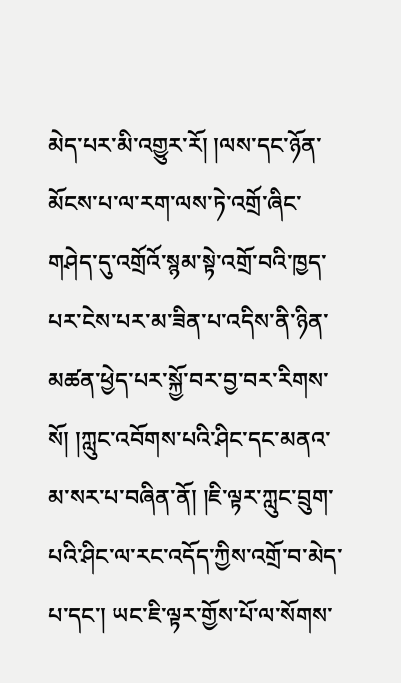མེད་པར་མི་འགྱུར་རོ། །ལས་དང་ཉོན་མོངས་པ་ལ་རག་ལས་ཏེ་འགྲོ་ཞིང་གཤེད་དུ་འགྲོའོ་སྙམ་སྟེ་འགྲོ་བའི་ཁྱད་པར་ངེས་པར་མ་ཟིན་པ་འདིས་ནི་ཉིན་མཚན་ཕྱེད་པར་སྐྱོ་བར་བྱ་བར་རིགས་སོ། །ཀླུང་འབོགས་པའི་ཤིང་དང་མནའ་མ་སར་པ་བཞིན་ནོ། །ཇི་ལྟར་ཀླུང་བྲུག་པའི་ཤིང་ལ་རང་འདོད་ཀྱིས་འགྲོ་བ་མེད་པ་དང་། ཡང་ཇི་ལྟར་གྱོས་པོ་ལ་སོགས་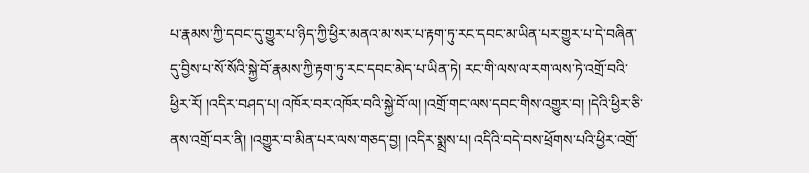པ་རྣམས་ཀྱི་དབང་དུ་གྱུར་པ་ཉིད་ཀྱི་ཕྱིར་མནའ་མ་སར་པ་རྟག་ཏུ་རང་དབང་མ་ཡིན་པར་གྱུར་པ་དེ་བཞིན་དུ་བྱིས་པ་སོ་སོའི་སྐྱེ་བོ་རྣམས་ཀྱི་རྟག་ཏུ་རང་དབང་མེད་པ་ཡིན་ཏེ། རང་གི་ལས་ལ་རག་ལས་ཏེ་འགྲོ་བའི་ཕྱིར་རོ། །འདིར་བཤད་པ། འཁོར་བར་འཁོར་བའི་སྐྱེ་བོ་ལ། །འགྲོ་གང་ལས་དབང་གིས་འགྱུར་བ། །དེའི་ཕྱིར་ཅི་ནས་འགྲོ་བར་ནི། །འགྱུར་བ་མིན་པར་ལས་གཅད་བྱ། །འདིར་སྨྲས་པ། འདིའི་བདེ་བས་ཕྲོགས་པའི་ཕྱིར་འགྲོ་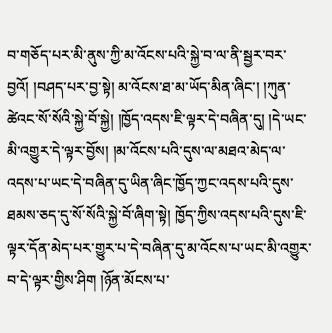བ་གཅོད་པར་མི་ནུས་ཀྱི་མ་འོངས་པའི་སྐྱེ་བ་ལ་ནི་སྦྱར་བར་བྱའོ། །བཤད་པར་བྱ་སྟེ། མ་འོངས་ཐ་མ་ཡོད་མིན་ཞིང་། །ཀུན་ཚེའང་སོ་སོའི་སྐྱེ་བོ་སྐྱེ། །ཁྱོད་འདས་ཇི་ལྟར་དེ་བཞིན་དུ། །དེ་ཡང་མི་འགྱུར་དེ་ལྟར་བྱོས། །མ་འོངས་པའི་དུས་ལ་མཐའ་མེད་ལ་འདས་པ་ཡང་དེ་བཞིན་དུ་ཡིན་ཞིང་ཁྱོད་ཀྱང་འདས་པའི་དུས་ཐམས་ཅད་དུ་སོ་སོའི་སྐྱེ་བོ་ཞིག་སྟེ། ཁྱོད་ཀྱིས་འདས་པའི་དུས་ཇི་ལྟར་དོན་མེད་པར་གྱུར་པ་དེ་བཞིན་དུ་མ་འོངས་པ་ཡང་མི་འགྱུར་བ་དེ་ལྟར་གྱིས་ཤིག །ཉོན་མོངས་པ་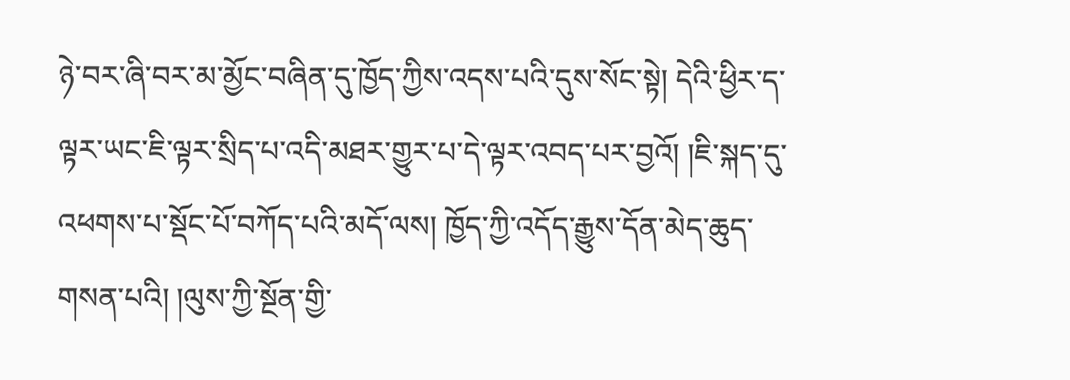ཉེ་བར་ཞི་བར་མ་མྱོང་བཞིན་དུ་ཁྱོད་ཀྱིས་འདས་པའི་དུས་སོང་སྟེ། དེའི་ཕྱིར་ད་ལྟར་ཡང་ཇི་ལྟར་སྲིད་པ་འདི་མཐར་གྱུར་པ་དེ་ལྟར་འབད་པར་བྱའོ། །ཇི་སྐད་དུ་འཕགས་པ་སྡོང་པོ་བཀོད་པའི་མདོ་ལས། ཁྱོད་ཀྱི་འདོད་རྒྱུས་དོན་མེད་ཆུད་གསན་པའི། །ལུས་ཀྱི་སྔོན་གྱི་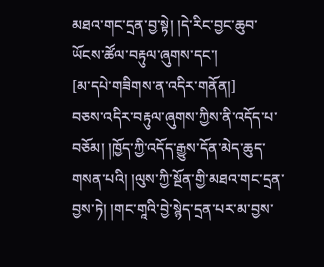མཐའ་གང་དྲན་བྱ་སྟེ། །དེ་རིང་བྱང་ཆུབ་ཡོངས་ཚོལ་བརྟུལ་ཞུགས་དང་།
[མ་དཔེ་གཟིགས་ན་འདིར་གནོན།]
བཅས་འདིར་བརྟུལ་ཞུགས་ཀྱིས་ནི་འདོད་པ་བཅོམ། །ཁྱོད་ཀྱི་འདོད་རྒྱུས་དོན་མེད་ཆུད་གསན་པའི། །ལུས་ཀྱི་སྔོན་གྱི་མཐའ་གང་དྲན་བྱས་ཏེ། །གང་གཱའི་བྱེ་སྙེད་དྲན་པར་མ་བྱས་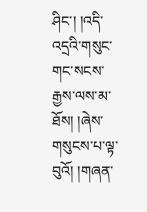ཤིང་། །འདི་འདྲའི་གསུང་གང་སངས་རྒྱས་ལས་མ་ཐོས། །ཞེས་གསུངས་པ་ལྟ་བུའོ། །གཞན་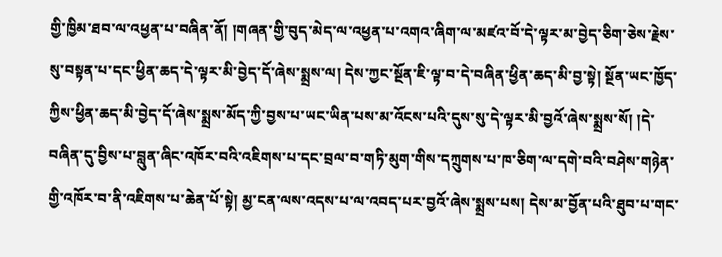གྱི་ཁྱིམ་ཐབ་ལ་འཕྱན་པ་བཞིན་ནོ། །གཞན་གྱི་བུད་མེད་ལ་འཕྱན་པ་འགའ་ཞིག་ལ་མཛའ་བོ་དེ་ལྟར་མ་བྱེད་ཅིག་ཅེས་རྗེས་སུ་བསྟན་པ་དང་ཕྱིན་ཆད་དེ་ལྟར་མི་བྱེད་དོ་ཞེས་སྨྲས་ལ། དེས་ཀྱང་སྔོན་ཇི་ལྟ་བ་དེ་བཞིན་ཕྱིན་ཆད་མི་བྱ་སྟེ། སྔོན་ཡང་ཁྱོད་ཀྱིས་ཕྱིན་ཆད་མི་བྱེད་དོ་ཞེས་སྨྲས་མོད་ཀྱི་བྱས་པ་ཡང་ཡིན་པས་མ་འོངས་པའི་དུས་སུ་དེ་ལྟར་མི་བྱའོ་ཞེས་སྨྲས་སོ། །དེ་བཞིན་དུ་བྱིས་པ་བླུན་ཞིང་འཁོར་བའི་འཇིགས་པ་དང་བྲལ་བ་གཏི་མུག་གིས་དཀྲུགས་པ་ཁ་ཅིག་ལ་དགེ་བའི་བཤེས་གཉེན་གྱི་འཁོར་བ་ནི་འཇིགས་པ་ཆེན་པོ་སྟེ། མྱ་ངན་ལས་འདས་པ་ལ་འབད་པར་བྱའོ་ཞེས་སྨྲས་པས། དེས་མ་བྱོན་པའི་ཐུབ་པ་གང་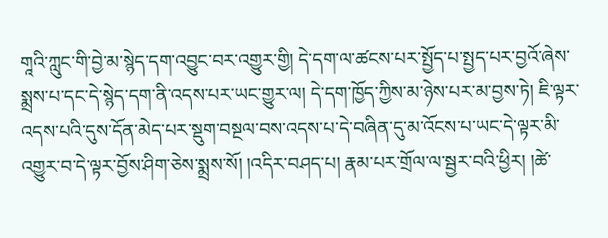གཱའི་ཀླུང་གི་བྱེ་མ་སྙེད་དག་འབྱུང་བར་འགྱུར་གྱི། དེ་དག་ལ་ཚངས་པར་སྤྱོད་པ་སྤྱད་པར་བྱའོ་ཞེས་སྨྲས་པ་དང་དེ་སྙེད་དག་ནི་འདས་པར་ཡང་གྱུར་ལ། དེ་དག་ཁྱོད་ཀྱིས་མ་ཉེས་པར་མ་བྱས་ཏེ། ཇི་ལྟར་འདས་པའི་དུས་དོན་མེད་པར་སྡུག་བསྔལ་བས་འདས་པ་དེ་བཞིན་དུ་མ་འོངས་པ་ཡང་དེ་ལྟར་མི་འགྱུར་བ་དེ་ལྟར་བྱོས་ཤིག་ཅེས་སྨྲས་སོ། །འདིར་བཤད་པ། རྣམ་པར་གྲོལ་ལ་སྦྱར་བའི་ཕྱིར། །ཚེ་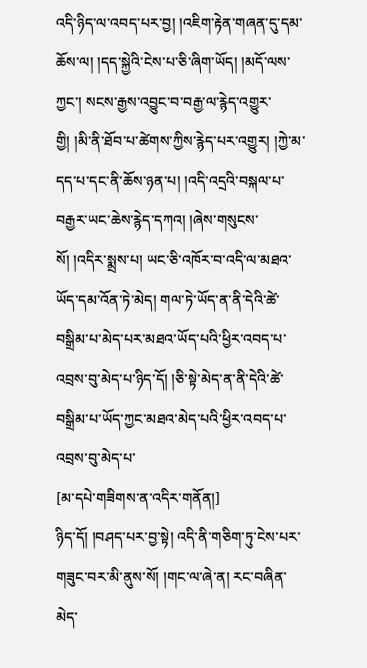འདི་ཉིད་ལ་འབད་པར་བྱ། །འཇིག་རྟེན་གཞན་དུ་དམ་ཆོས་ལ། །དད་སྐྱེའི་ངེས་པ་ཅི་ཞིག་ཡོད། །མདོ་ལས་ཀྱང་། སངས་རྒྱས་འབྱུང་བ་བརྒྱ་ལ་རྙེད་འགྱུར་གྱི། །མི་ནི་ཐོབ་པ་ཚེགས་ཀྱིས་རྙེད་པར་འགྱུར། །ཀྱེ་མ་དད་པ་དང་ནི་ཆོས་ཉན་པ། །འདི་འདྲའི་བསྐལ་པ་བརྒྱར་ཡང་ཆེས་རྙེད་དཀའ། །ཞེས་གསུངས་སོ། །འདིར་སྨྲས་པ། ཡང་ཅི་འཁོར་བ་འདི་ལ་མཐའ་ཡོད་དམ་འོན་ཏེ་མེད། གལ་ཏེ་ཡོད་ན་ནི་དེའི་ཚེ་བསྒྲིམ་པ་མེད་པར་མཐའ་ཡོད་པའི་ཕྱིར་འབད་པ་འབྲས་བུ་མེད་པ་ཉིད་དོ། །ཅི་སྟེ་མེད་ན་ནི་དེའི་ཚེ་བསྒྲིམ་པ་ཡོད་ཀྱང་མཐའ་མེད་པའི་ཕྱིར་འབད་པ་འབྲས་བུ་མེད་པ་
[མ་དཔེ་གཟིགས་ན་འདིར་གནོན།]
ཉིད་དོ། །བཤད་པར་བྱ་སྟེ། འདི་ནི་གཅིག་ཏུ་ངེས་པར་གཟུང་བར་མི་ནུས་སོ། །གང་ལ་ཞེ་ན། རང་བཞིན་མེད་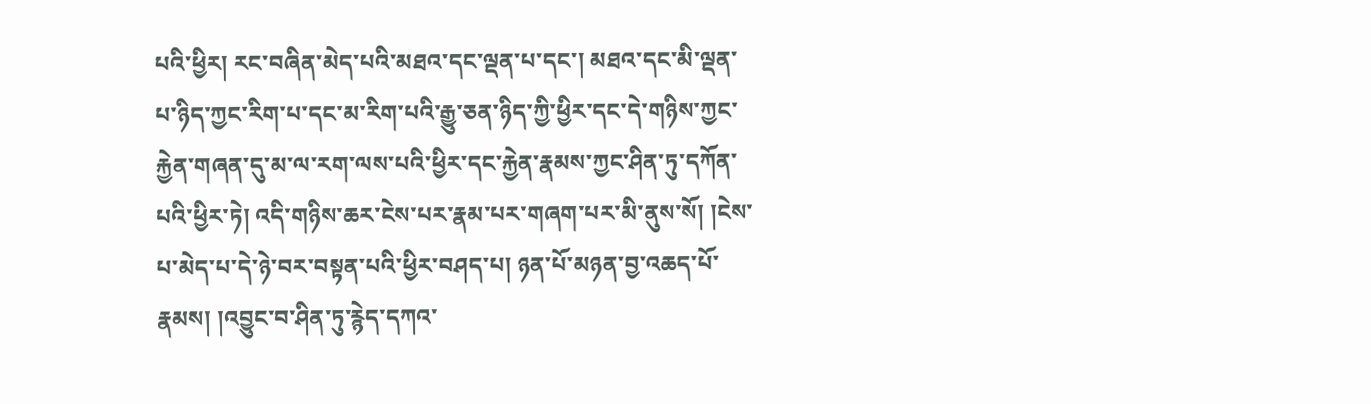པའི་ཕྱིར། རང་བཞིན་མེད་པའི་མཐའ་དང་ལྡན་པ་དང་། མཐའ་དང་མི་ལྡན་པ་ཉིད་ཀྱང་རིག་པ་དང་མ་རིག་པའི་རྒྱུ་ཅན་ཉིད་ཀྱི་ཕྱིར་དང་དེ་གཉིས་ཀྱང་རྐྱེན་གཞན་དུ་མ་ལ་རག་ལས་པའི་ཕྱིར་དང་རྐྱེན་རྣམས་ཀྱང་ཤིན་ཏུ་དཀོན་པའི་ཕྱིར་ཏེ། འདི་གཉིས་ཆར་ངེས་པར་རྣམ་པར་གཞག་པར་མི་ནུས་སོ། །ངེས་པ་མེད་པ་དེ་ཉེ་བར་བསྟན་པའི་ཕྱིར་བཤད་པ། ཉན་པོ་མཉན་བྱ་འཆད་པོ་རྣམས། །འབྱུང་བ་ཤིན་ཏུ་རྙེད་དཀའ་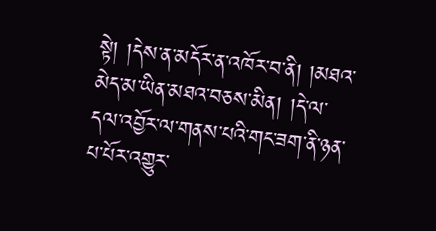སྟེ། །དེས་ན་མདོར་ན་འཁོར་བ་ནི། །མཐའ་མེད་མ་ཡིན་མཐའ་བཅས་མིན། །དེ་ལ་དལ་འབྱོར་ལ་གནས་པའི་གང་ཟག་ནི་ཉན་པ་པོར་འགྱུར་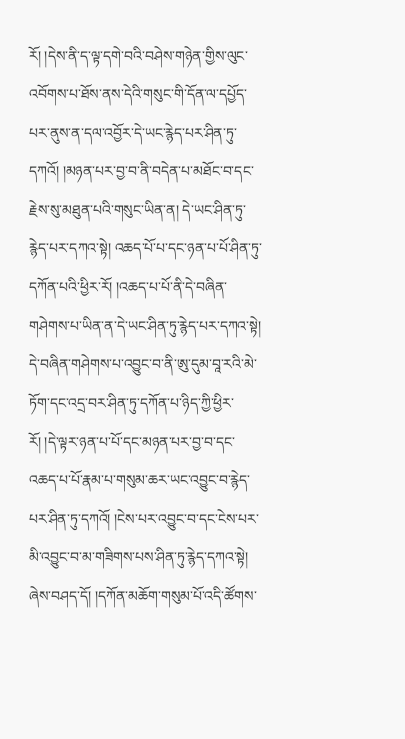རོ། །དེས་ནི་ད་ལྟ་དགེ་བའི་བཤེས་གཉེན་གྱིས་ལུང་འབོགས་པ་ཐོས་ནས་དེའི་གསུང་གི་དོན་ལ་དཔྱོད་པར་ནུས་ན་དལ་འབྱོར་དེ་ཡང་རྙེད་པར་ཤིན་ཏུ་དཀའོ། །མཉན་པར་བྱ་བ་ནི་བདེན་པ་མཐོང་བ་དང་རྗེས་སུ་མཐུན་པའི་གསུང་ཡིན་ན། དེ་ཡང་ཤིན་ཏུ་རྙེད་པར་དཀའ་སྟེ། འཆད་པོ་པ་དང་ཉན་པ་པོ་ཤིན་ཏུ་དཀོན་པའི་ཕྱིར་རོ། །འཆད་པ་པོ་ནི་དེ་བཞིན་གཤེགས་པ་ཡིན་ན་དེ་ཡང་ཤིན་ཏུ་རྙེད་པར་དཀའ་སྟེ། དེ་བཞིན་གཤེགས་པ་འབྱུང་བ་ནི་ཨུ་དུམ་བཱ་རའི་མེ་ཏོག་དང་འདྲ་བར་ཤིན་ཏུ་དཀོན་པ་ཉིད་ཀྱི་ཕྱིར་རོ། །དེ་ལྟར་ཉན་པ་པོ་དང་མཉན་པར་བྱ་བ་དང་འཆད་པ་པོ་རྣམ་པ་གསུམ་ཆར་ཡང་འབྱུང་བ་རྙེད་པར་ཤིན་ཏུ་དཀའོ། །ངེས་པར་འབྱུང་བ་དང་ངེས་པར་མི་འབྱུང་བ་མ་གཟིགས་པས་ཤིན་ཏུ་རྙེད་དཀའ་སྟེ། ཞེས་བཤད་དོ། །དཀོན་མཆོག་གསུམ་པོ་འདི་ཚོགས་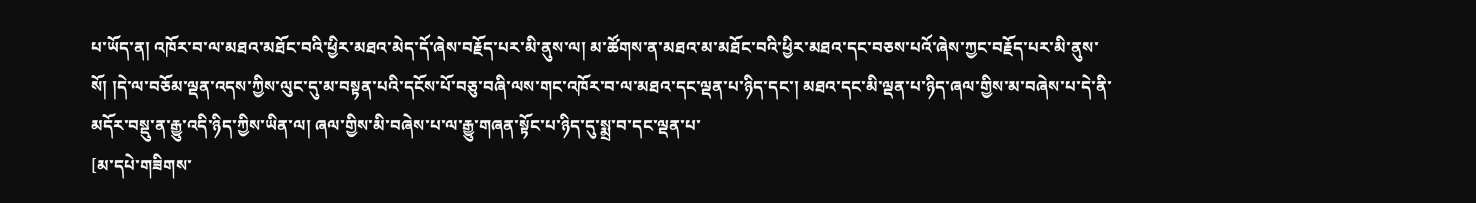པ་ཡོད་ན། འཁོར་བ་ལ་མཐའ་མཐོང་བའི་ཕྱིར་མཐའ་མེད་དོ་ཞེས་བརྗོད་པར་མི་ནུས་ལ། མ་ཚོགས་ན་མཐའ་མ་མཐོང་བའི་ཕྱིར་མཐའ་དང་བཅས་པའོ་ཞེས་ཀྱང་བརྗོད་པར་མི་ནུས་སོ། །དེ་ལ་བཅོམ་ལྡན་འདས་ཀྱིས་ལུང་དུ་མ་བསྟན་པའི་དངོས་པོ་བཅུ་བཞི་ལས་གང་འཁོར་བ་ལ་མཐའ་དང་ལྡན་པ་ཉིད་དང་། མཐའ་དང་མི་ལྡན་པ་ཉིད་ཞལ་གྱིས་མ་བཞེས་པ་དེ་ནི་མདོར་བསྡུ་ན་རྒྱུ་འདི་ཉིད་ཀྱིས་ཡིན་ལ། ཞལ་གྱིས་མི་བཞེས་པ་ལ་རྒྱུ་གཞན་སྟོང་པ་ཉིད་དུ་སྨྲ་བ་དང་ལྡན་པ་
[མ་དཔེ་གཟིགས་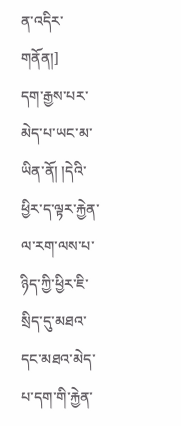ན་འདིར་གནོན།]
དག་རྒྱས་པར་མེད་པ་ཡང་མ་ཡིན་ནོ། །དེའི་ཕྱིར་ད་ལྟར་རྐྱེན་ལ་རག་ལས་པ་ཉིད་ཀྱི་ཕྱིར་ཇི་སྲིད་དུ་མཐའ་དང་མཐའ་མེད་པ་དག་གི་རྐྱེན་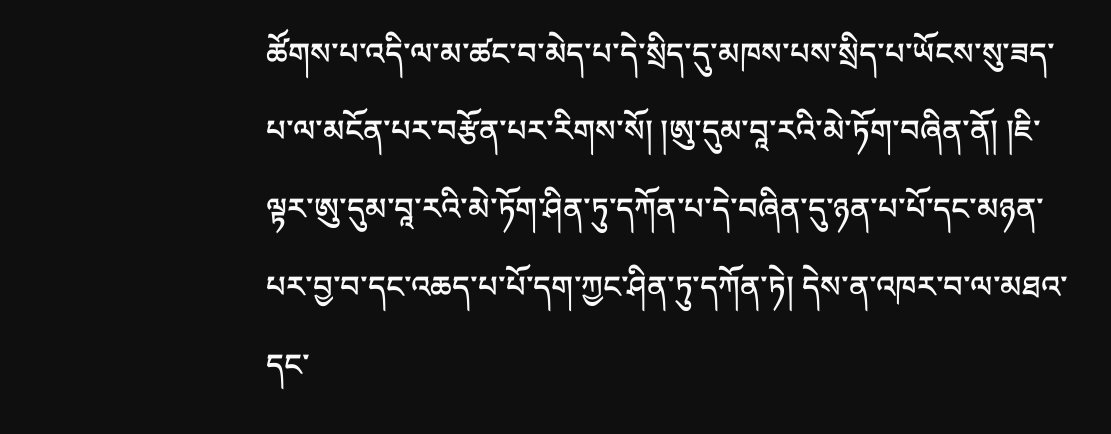ཚོགས་པ་འདི་ལ་མ་ཚང་བ་མེད་པ་དེ་སྲིད་དུ་མཁས་པས་སྲིད་པ་ཡོངས་སུ་ཟད་པ་ལ་མངོན་པར་བརྩོན་པར་རིགས་སོ། །ཨུ་དུམ་བཱ་རའི་མེ་ཏོག་བཞིན་ནོ། །ཇི་ལྟར་ཨུ་དུམ་བཱ་རའི་མེ་ཏོག་ཤིན་ཏུ་དཀོན་པ་དེ་བཞིན་དུ་ཉན་པ་པོ་དང་མཉན་པར་བྱ་བ་དང་འཆད་པ་པོ་དག་ཀྱང་ཤིན་ཏུ་དཀོན་ཏེ། དེས་ན་འཁར་བ་ལ་མཐའ་དང་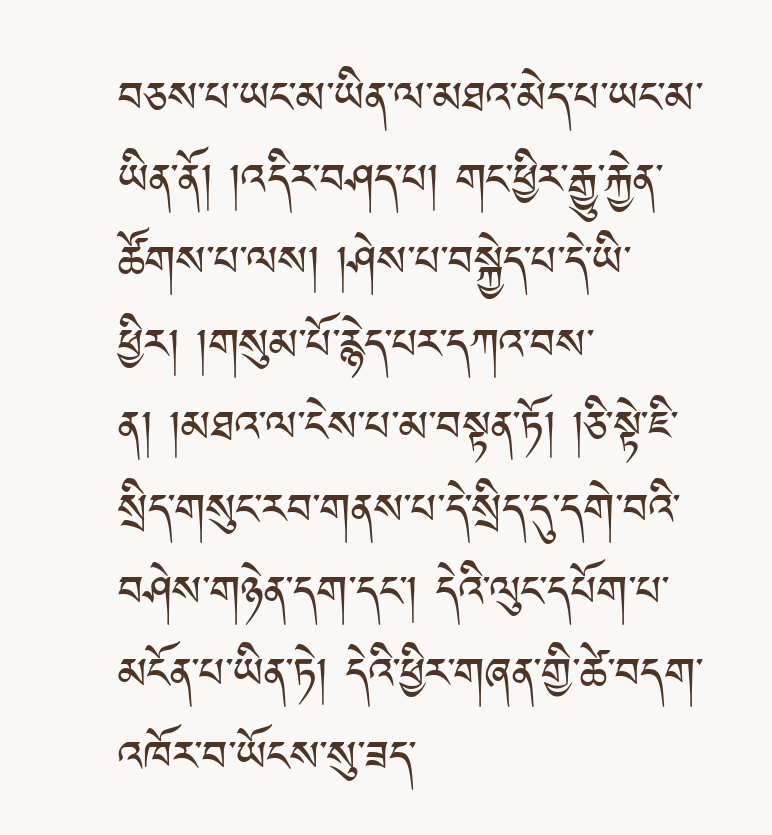བཅས་པ་ཡང་མ་ཡིན་ལ་མཐའ་མེད་པ་ཡང་མ་ཡིན་ནོ། །འདིར་བཤད་པ། གང་ཕྱིར་རྒྱུ་རྐྱེན་ཚོགས་པ་ལས། །ཤེས་པ་བསྐྱེད་པ་དེ་ཡི་ཕྱིར། །གསུམ་པོ་རྙེད་པར་དཀའ་བས་ན། །མཐའ་ལ་ངེས་པ་མ་བསྟན་ཏོ། །ཅི་སྟེ་ཇི་སྲིད་གསུང་རབ་གནས་པ་དེ་སྲིད་དུ་དགེ་བའི་བཤེས་གཉེན་དག་དང་། དེའི་ལུང་དཔོག་པ་མངོན་པ་ཡིན་ཏེ། དེའི་ཕྱིར་གཞན་གྱི་ཚེ་བདག་འཁོར་བ་ཡོངས་སུ་ཟད་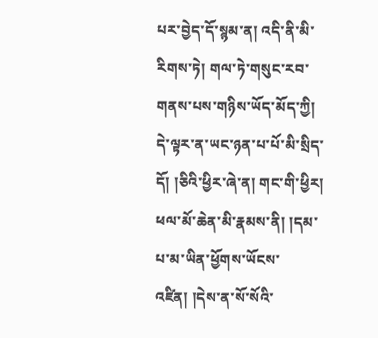པར་བྱེད་དོ་སྙམ་ན། འདི་ནི་མི་རིགས་ཏེ། གལ་ཏེ་གསུང་རབ་གནས་པས་གཉིས་ཡོད་མོད་ཀྱི། དེ་ལྟར་ན་ཡང་ཉན་པ་པོ་མི་སྲིད་དོ། །ཅིའི་ཕྱིར་ཞེ་ན། གང་གི་ཕྱིར། ཕལ་མོ་ཆེན་མི་རྣམས་ནི། །དམ་པ་མ་ཡིན་ཕྱོགས་ཡོངས་འཛིན། །དེས་ན་སོ་སོའི་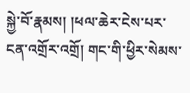སྐྱེ་བོ་རྣམས། །ཕལ་ཆེར་ངེས་པར་ངན་འགྲོར་འགྲོ། གང་གི་ཕྱིར་སེམས་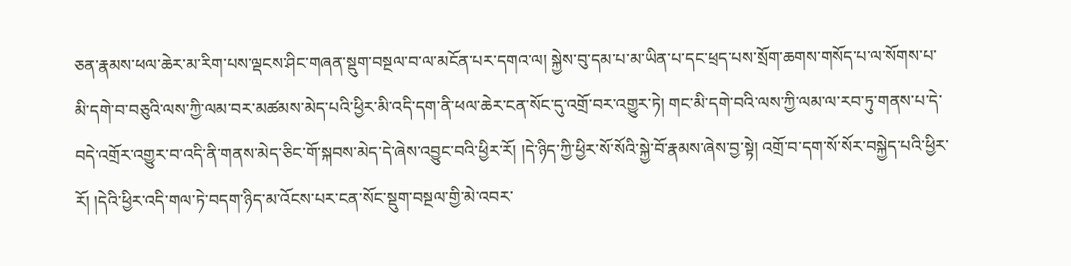ཅན་རྣམས་ཕལ་ཆེར་མ་རིག་པས་ལྡངས་ཤིང་གཞན་སྡུག་བསྔལ་བ་ལ་མངོན་པར་དགའ་ལ། སྐྱེས་བུ་དམ་པ་མ་ཡིན་པ་དང་ཕྲད་པས་སྲོག་ཆགས་གསོད་པ་ལ་སོགས་པ་མི་དགེ་བ་བཅུའི་ལས་ཀྱི་ལམ་བར་མཚམས་མེད་པའི་ཕྱིར་མི་འདི་དག་ནི་ཕལ་ཆེར་ངན་སོང་དུ་འགྲོ་བར་འགྱུར་ཏེ། གང་མི་དགེ་བའི་ལས་ཀྱི་ལམ་ལ་རབ་ཏུ་གནས་པ་དེ་བདེ་འགྲོར་འགྱུར་བ་འདི་ནི་གནས་མེད་ཅིང་གོ་སྐབས་མེད་དེ་ཞེས་འབྱུང་བའི་ཕྱིར་རོ། །དེ་ཉིད་ཀྱི་ཕྱིར་སོ་སོའི་སྐྱེ་བོ་རྣམས་ཞེས་བྱ་སྟེ། འགྲོ་བ་དག་སོ་སོར་བསྐྱེད་པའི་ཕྱིར་རོ། །དེའི་ཕྱིར་འདི་གལ་ཏེ་བདག་ཉིད་མ་འོངས་པར་ངན་སོང་སྡུག་བསྔལ་གྱི་མེ་འབར་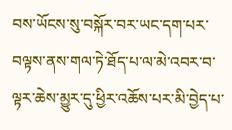བས་ཡོངས་སུ་བསྐོར་བར་ཡང་དག་པར་བལྟས་ནས་གལ་ཏེ་ཐོད་པ་ལ་མེ་འབར་བ་ལྟར་ཆེས་མྱུར་དུ་ཕྱིར་འཆོས་པར་མི་བྱེད་པ་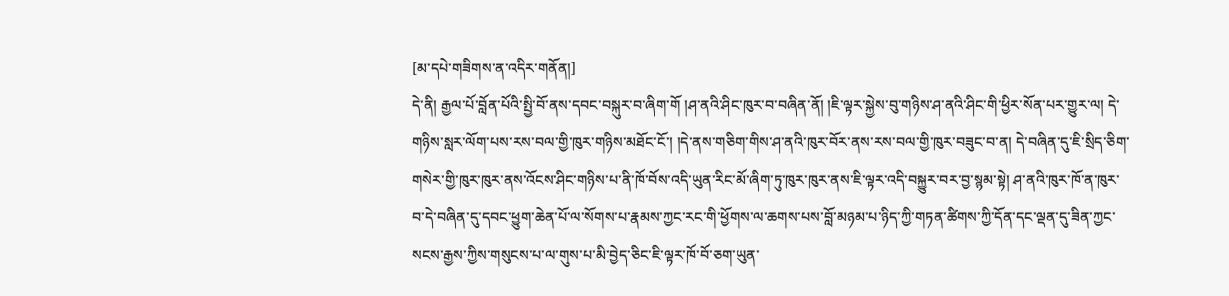[མ་དཔེ་གཟིགས་ན་འདིར་གནོན།]
དེ་ནི། རྒྱལ་པོ་བློན་པོའི་སྤྱི་བོ་ནས་དབང་བསྐུར་བ་ཞིག་གོ །ཤ་ནའི་ཤིང་ཁུར་བ་བཞིན་ནོ། །ཇི་ལྟར་སྐྱེས་བུ་གཉིས་ཤ་ནའི་ཤིང་གི་ཕྱིར་སོན་པར་གྱུར་ལ། དེ་གཉིས་སླར་ལོག་པས་རས་བལ་གྱི་ཁུར་གཉིས་མཐོང་ངོ་། །དེ་ནས་གཅིག་གིས་ཤ་ནའི་ཁུར་བོར་ནས་རས་བལ་གྱི་ཁུར་བཟུང་བ་ན། དེ་བཞིན་དུ་ཇི་སྲིད་ཅིག་གསེར་གྱི་ཁུར་ཁུར་ནས་འོངས་ཤིང་གཉིས་པ་ནི་ཁོ་བོས་འདི་ཡུན་རིང་མོ་ཞིག་ཏུ་ཁུར་ཁུར་ནས་ཇི་ལྟར་འདི་བསྐྱུར་བར་བྱ་སྙམ་སྟེ། ཤ་ནའི་ཁུར་ཁོ་ན་ཁུར་བ་དེ་བཞིན་དུ་དབང་ཕྱུག་ཆེན་པོ་ལ་སོགས་པ་རྣམས་ཀྱང་རང་གི་ཕྱོགས་ལ་ཆགས་པས་བློ་མཉམ་པ་ཉིད་ཀྱི་གཏན་ཚིགས་ཀྱི་དོན་དང་ལྡན་དུ་ཟིན་ཀྱང་སངས་རྒྱས་ཀྱིས་གསུངས་པ་ལ་གུས་པ་མི་བྱེད་ཅིང་ཇི་ལྟར་ཁོ་བོ་ཅག་ཡུན་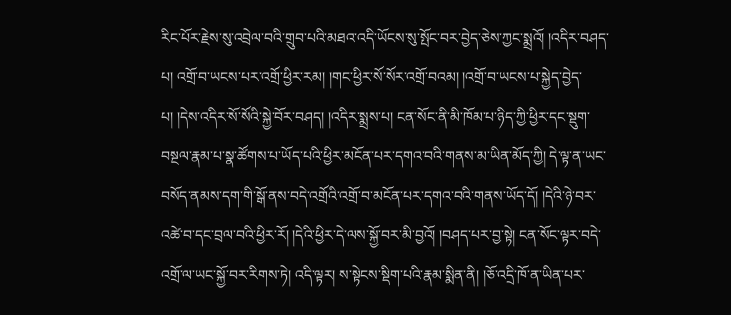རིང་པོར་རྗེས་སུ་འབྲེལ་བའི་གྲུབ་པའི་མཐའ་འདི་ཡོངས་སུ་སྤོང་བར་བྱེད་ཅེས་ཀྱང་སྨྲའོ། །འདིར་བཤད་པ། འགྲོ་བ་ཡངས་པར་འགྲོ་ཕྱིར་རམ། །གང་ཕྱིར་སོ་སོར་འགྲོ་བའམ། །འགྲོ་བ་ཡངས་པ་སྐྱེད་བྱེད་པ། །དེས་འདིར་སོ་སོའི་སྐྱེ་བོར་བཤད། །འདིར་སྨྲས་པ། ངན་སོང་ནི་མི་ཁོམ་པ་ཉིད་ཀྱི་ཕྱིར་དང་སྡུག་བསྔལ་རྣམ་པ་སྣ་ཚོགས་པ་ཡོད་པའི་ཕྱིར་མངོན་པར་དགའ་བའི་གནས་མ་ཡིན་མོད་ཀྱི། དེ་ལྟ་ན་ཡང་བསོད་ནམས་དག་གི་སྒོ་ནས་བདེ་འགྲོའི་འགྲོ་བ་མངོན་པར་དགའ་བའི་གནས་ཡོད་དོ། །དེའི་ཉེ་བར་འཚེ་བ་དང་བྲལ་བའི་ཕྱིར་རོ། །དེའི་ཕྱིར་དེ་ལས་སྐྱོ་བར་མི་བྱའོ། །བཤད་པར་བྱ་སྟེ། ངན་སོང་ལྟར་བདེ་འགྲོ་ལ་ཡང་སྐྱོ་བར་རིགས་ཏེ། འདི་ལྟར། ས་སྟེངས་སྡིག་པའི་རྣམ་སྨིན་ནི། །ཅོ་འདྲི་ཁོ་ན་ཡིན་པར་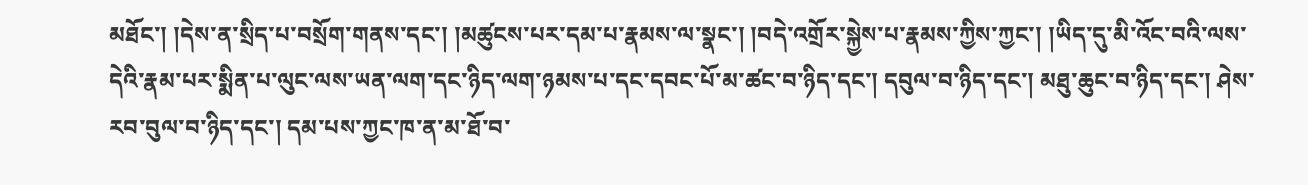མཐོང་། །དེས་ན་སྲིད་པ་བསྲོག་གནས་དང་། །མཚུངས་པར་དམ་པ་རྣམས་ལ་སྣང་། །བདེ་འགྲོར་སྐྱེས་པ་རྣམས་ཀྱིས་ཀྱང་། །ཡིད་དུ་མི་འོང་བའི་ལས་དེའི་རྣམ་པར་སྨིན་པ་ལུང་ལས་ཡན་ལག་དང་ཉིད་ལག་ཉམས་པ་དང་དབང་པོ་མ་ཚང་བ་ཉིད་དང་། དབུལ་བ་ཉིད་དང་། མཐུ་ཆུང་བ་ཉིད་དང་། ཤེས་རབ་བུལ་བ་ཉིད་དང་། དམ་པས་ཀྱང་ཁ་ན་མ་ཐོ་བ་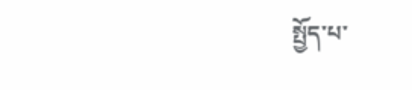སྤྱོད་པ་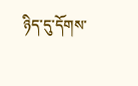ཉིད་དུ་དོགས་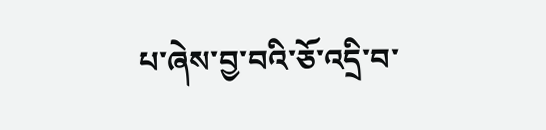པ་ཞེས་བྱ་བའི་ཅོ་འདྲི་བ་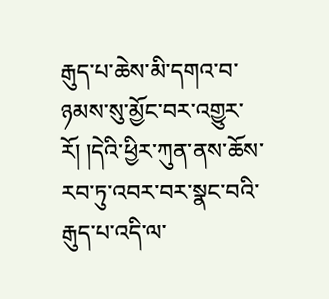རྒུད་པ་ཆེས་མི་དགའ་བ་ཉམས་སུ་མྱོང་བར་འགྱུར་རོ། །དེའི་ཕྱིར་ཀུན་ནས་ཆོས་རབ་ཏུ་འབར་བར་སྣང་བའི་རྒུད་པ་འདི་ལ་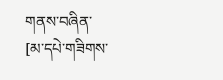གནས་བཞིན་
[མ་དཔེ་གཟིགས་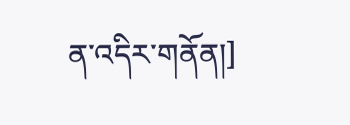ན་འདིར་གནོན།]